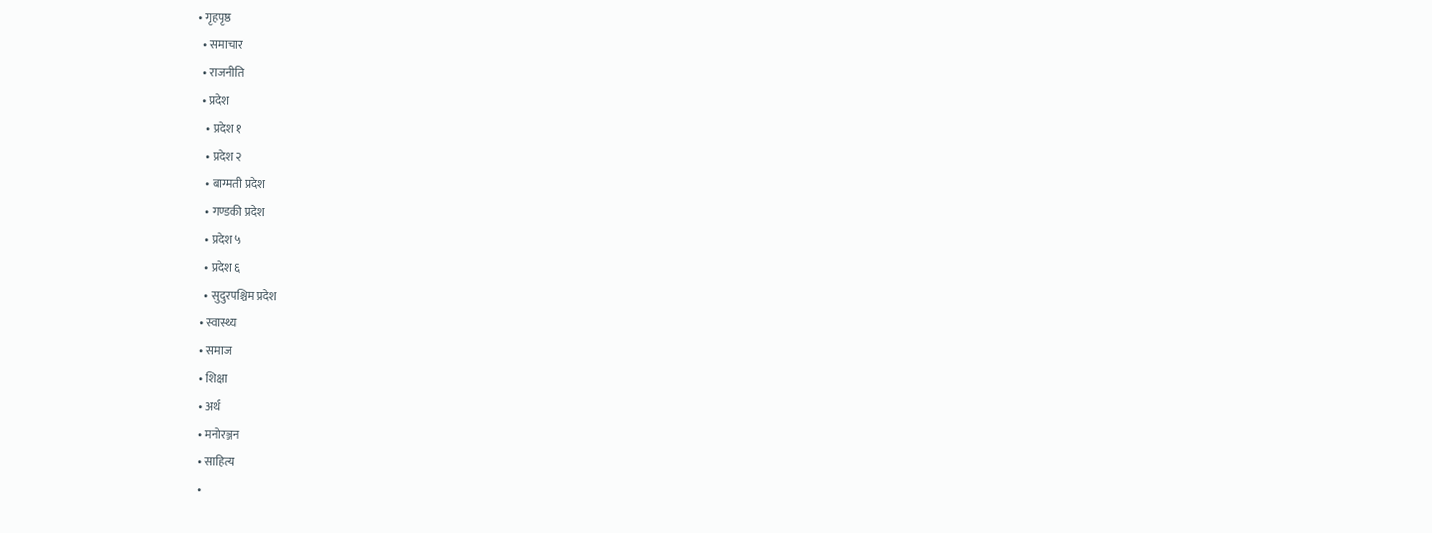• गृहपृष्ठ
  • समाचार
  • राजनीति
  • प्रदेश
    • प्रदेश १
    • प्रदेश २
    • बाग्मती प्रदेश
    • गण्डकी प्रदेश
    • प्रदेश ५
    • प्रदेश ६
    • सुदुरपश्चिम प्रदेश
  • स्वास्थ्य
  • समाज
  • शिक्षा
  • अर्थ
  • मनोरञ्जन
  • साहित्य
  •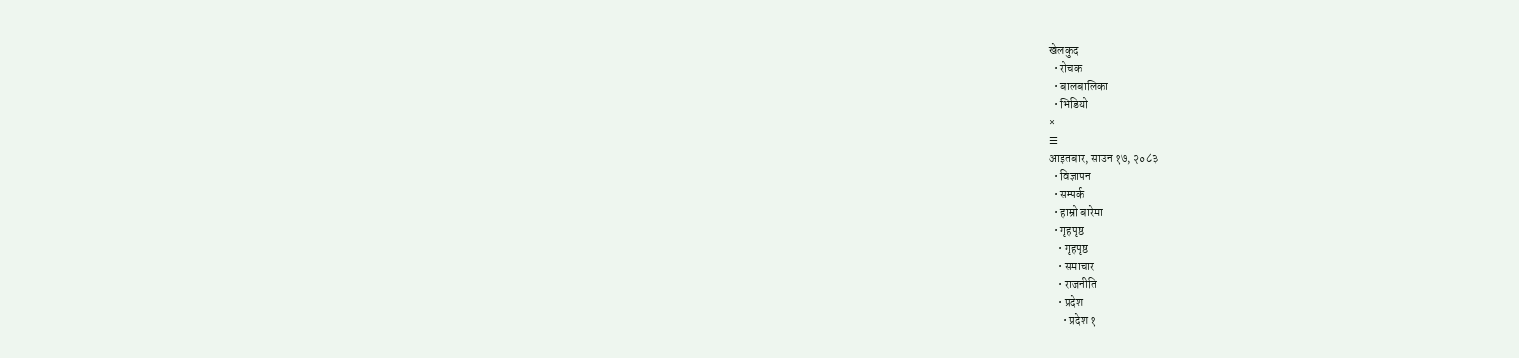खेलकुद
  • रोचक
  • बालबालिका
  • भिडियो
×
☰
आइतबार, साउन १७, २०८३
  • विज्ञापन
  • सम्पर्क
  • हाम्रो बारेमा
  • गृहपृष्ठ
    • गृहपृष्ठ
    • समाचार
    • राजनीति
    • प्रदेश
      • प्रदेश १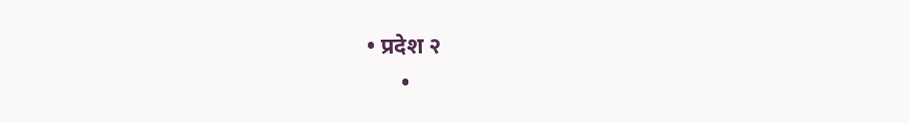• प्रदेश २
      •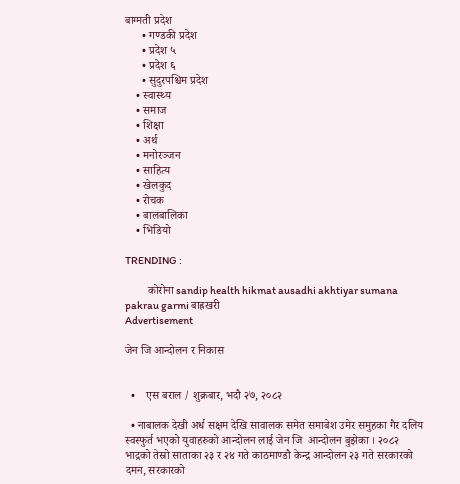बाग्मती प्रदेश
      • गण्डकी प्रदेश
      • प्रदेश ५
      • प्रदेश ६
      • सुदुरपश्चिम प्रदेश
    • स्वास्थ्य
    • समाज
    • शिक्षा
    • अर्थ
    • मनोरञ्जन
    • साहित्य
    • खेलकुद
    • रोचक
    • बालबालिका
    • भिडियो

TRENDING :

        कोरोना sandip health hikmat ausadhi akhtiyar sumana pakrau garmi बाह्रखरी
Advertisement

जेन जि आन्दोलन र निकास


  •    एस बराल / शुक्रबार, भदौ २७, २०८२

  • नाबालक देखी अर्ध सक्षम देखि सावालक समेत समाबेश उमेर समुहका गैर दलिय स्वस्फुर्त भएको युवाहरुको आन्दोलन लाई जेन जि  आन्दोलन बुझेका । २०८२ भाद्रको तेस्रो साताका २३ र २४ गते काठमाण्डौ केन्द्र आन्दोलन २३ गते सरकारको दमन, सरकारको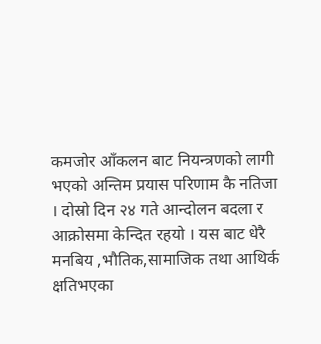कमजोर आँकलन बाट नियन्त्रणको लागी भएको अन्तिम प्रयास परिणाम कै नतिजा । दोस्रो दिन २४ गते आन्दोलन बदला र आक्रोसमा केन्दित रहयो । यस बाट धेरै मनबिय ,भौतिक,सामाजिक तथा आथिर्क क्षतिभएका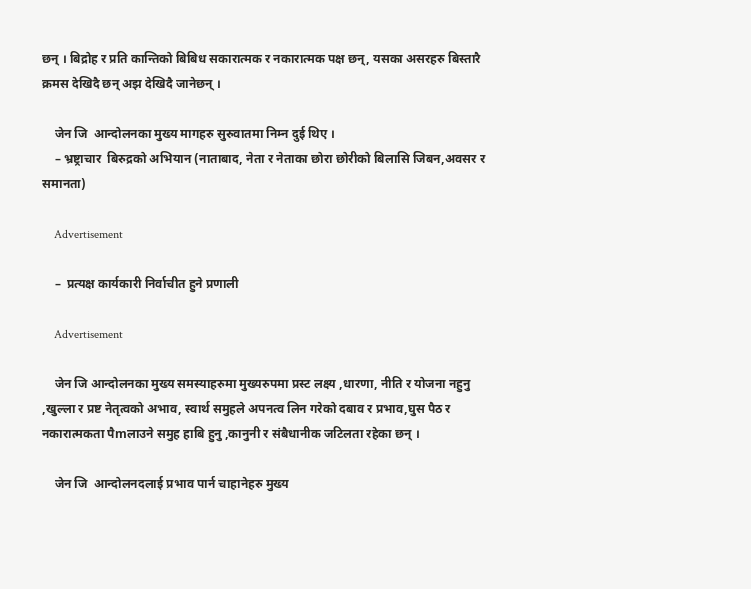छन् । बिद्रोह र प्रति कान्तिको बिबिध सकारात्मक र नकारात्मक पक्ष छन्, यसका असरहरु बिस्तारै क्रमस देखिदै छन् अझ देखिदै जानेछन् ।

    जेन जि  आन्दोलनका मुख्य मागहरु सुरुवातमा निम्न दुई थिए ।
    – भ्रष्ट्राचार  बिरुद्रको अभियान (नाताबाद, नेता र नेताका छोरा छोरीको बिलासि जिबन,अवसर र समानता)

    Advertisement

    –  प्रत्यक्ष कार्यकारी निर्वाचीत हुने प्रणाली

    Advertisement

    जेन जि आन्दोलनका मुख्य समस्याहरुमा मुख्यरुपमा प्रस्ट लक्ष्य ,धारणा, नीति र योजना नहुनु ,खुल्ला र प्रष्ट नेतृत्वको अभाव, स्वार्थ समुहले अपनत्व लिन गरेको दबाव र प्रभाव,घुस पैठ र नकारात्मकता पैmलाउने समुह हाबि हुनु ,कानुनी र संबैधानीक जटिलता रहेका छन् ।

    जेन जि  आन्दोलनदलाई प्रभाव पार्न चाहानेहरु मुख्य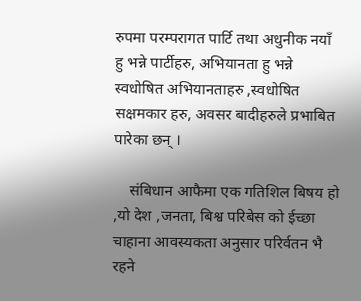रुपमा परम्परागत पार्टि तथा अधुनीक नयाँ हु भन्ने पार्टीहरु, अभियानता हु भन्ने स्वधोषित अभियानताहरु ,स्वधोषित सक्षमकार हरु, अवसर बादीहरुले प्रभाबित पारेका छन् ।

    संबिधान आफैमा एक गतिशिल बिषय हो ,यो देश ,जनता, बिश्व परिबेस को ईच्छा चाहाना आवस्यकता अनुसार परिर्वतन भै रहने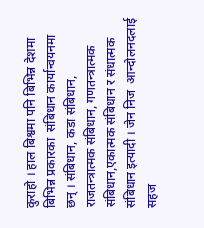कुराहो । हाल बिश्वमा पनि बिभिन्न देशमा बिभिन्न प्रकारका  संबिधान कार्यान्वयनमा छन् । संबिधान, कडा संबिधान, राजतन्त्रात्मक संबिधान, गणतन्त्रात्मक संबिधान,एकात्मक संबिधान र संधात्मक संबिधान इत्यादी । जेन निज  आन्दोलनदलाई सहज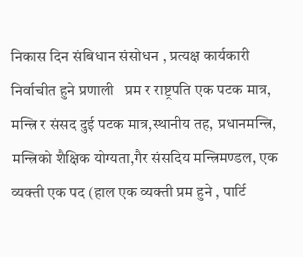निकास दिन संबिधान संसोधन , प्रत्यक्ष कार्यकारी निर्वाचीत हुने प्रणाली   प्रम र राष्ट्रपति एक पटक मात्र, मन्त्रि र संसद दुई पटक मात्र,स्थानीय तह, प्रधानमन्त्रि, मन्त्रिको शैक्षिक योग्यता,गैर संसदिय मन्त्रिमण्डल, एक व्यक्ती एक पद (हाल एक व्यक्ती प्रम हुने , पार्टि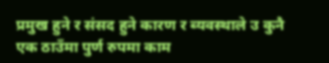प्रमुख हुने र संसद हुने कारण र ब्यवस्थाले उ कुनै एक ठाउँमा पुर्ण रुपमा काम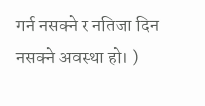गर्न नसक्ने र नतिजा दिन नसक्ने अवस्था हो। )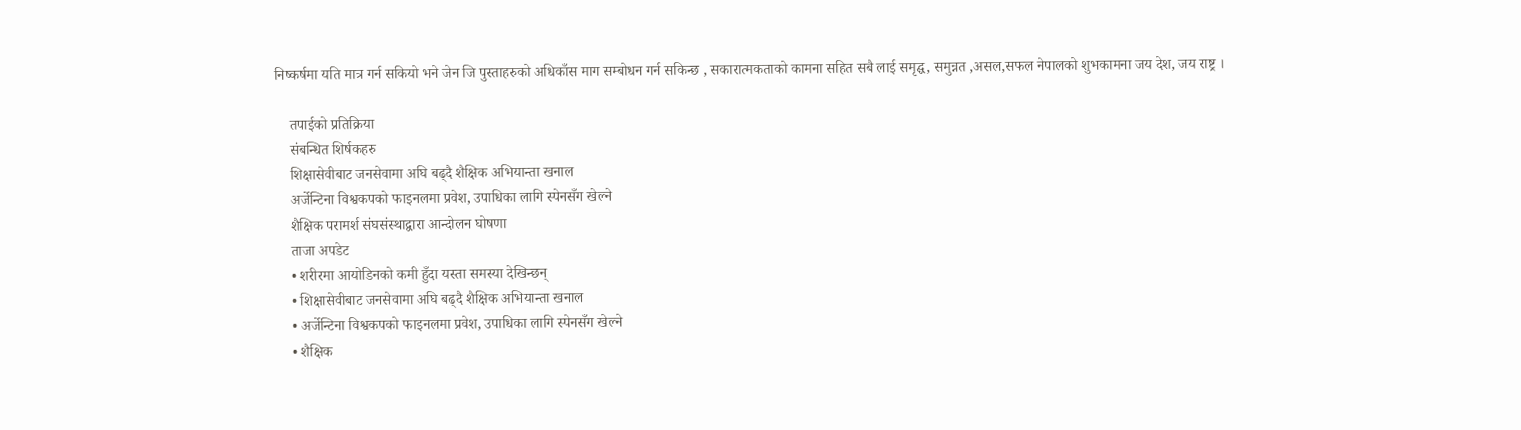निष्कर्षमा यति मात्र गर्न सकियो भने जेन जि पुस्ताहरुको अधिकाँस माग सम्बोधन गर्न सकिन्छ , सकारात्मकताको कामना सहित सबै लाई समृद्घ, समुन्नत ,असल,सफल नेपालको शुभकामना जय देश, जय राष्ट्र ।

    तपाईको प्रतिक्रिया
    संबन्धित शिर्षकहरु
    शिक्षासेवीबाट जनसेवामा अघि बढ्दै शैक्षिक अभियान्ता खनाल
    अर्जेन्टिना विश्वकपको फाइनलमा प्रवेश, उपाधिका लागि स्पेनसँग खेल्ने
    शैक्षिक परामर्श संघसंस्थाद्वारा आन्दोलन घोषणा
    ताजा अपडेट
    • शरीरमा आयोडिनको कमी हुँदा यस्ता समस्या देखिन्छन्
    • शिक्षासेवीबाट जनसेवामा अघि बढ्दै शैक्षिक अभियान्ता खनाल
    • अर्जेन्टिना विश्वकपको फाइनलमा प्रवेश, उपाधिका लागि स्पेनसँग खेल्ने
    • शैक्षिक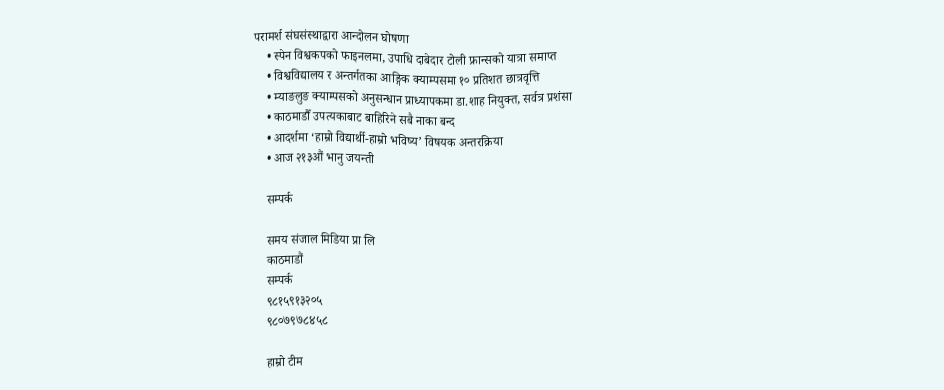परामर्श संघसंस्थाद्वारा आन्दोलन घोषणा
    • स्पेन विश्वकपको फाइनलमा, उपाधि दाबेदार टोली फ्रान्सको यात्रा समाप्त
    • विश्वविद्यालय र अन्तर्गतका आङ्गिक क्याम्पसमा १० प्रतिशत छात्रवृत्ति
    • म्याङलुङ क्याम्पसको अनुसन्धान प्राध्यापकमा डा.शाह नियुक्त, सर्वत्र प्रशंसा
    • काठमाडौँ उपत्यकाबाट बाहिरिने सबै नाका बन्द
    • आदर्शमा ‘हाम्रो विद्यार्थी-हाम्रो भविष्य’ विषयक अन्तरक्रिया
    • आज २१३औं भानु जयन्ती

    सम्पर्क

    समय संजाल मिडिया प्रा लि
    काठमाडौं
    सम्पर्क
    ९८१५९१३२०५
    ९८०७९७८४५८

    हाम्रो टीम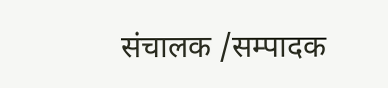संचालक /सम्पादक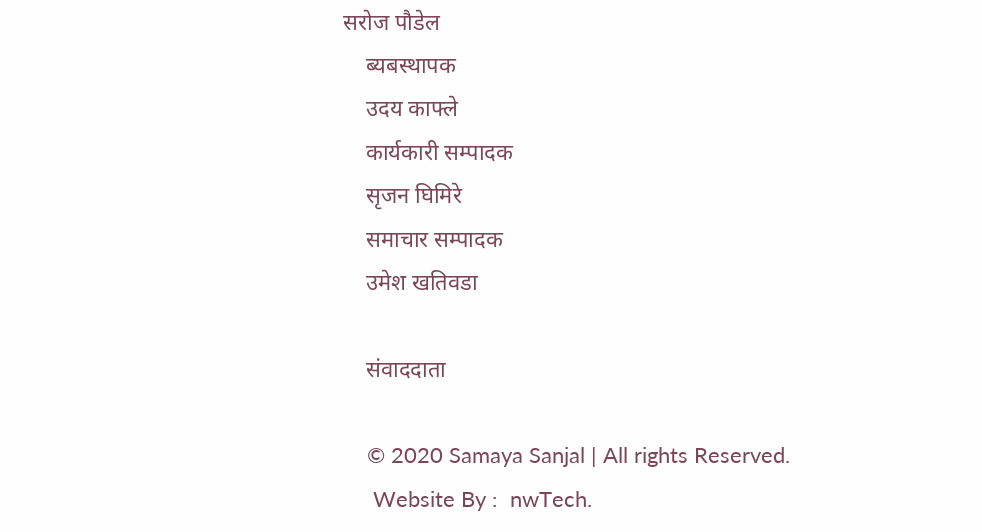सरोज पौडेल
    ब्यबस्थापक
    उदय काफ्ले
    कार्यकारी सम्पादक
    सृजन घिमिरे
    समाचार सम्पादक
    उमेश खतिवडा

    संवाददाता

    © 2020 Samaya Sanjal | All rights Reserved.
     Website By :  nwTech.